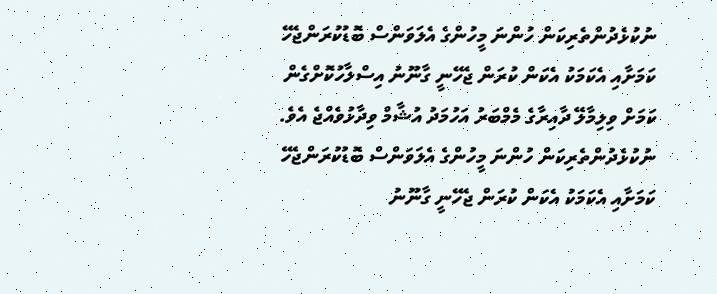ނުކުޅެދުންތެރިކަން ހުންނަ މީހުންގެ އެލަވަންސް ބޮޑުކުރަންޖެހޭ ކަމަށާއި އެކަމަކު އެކަން ކުރަން ޖެހޭނީ ގާނޫނު އިސްލާހުކޮށްގެން ކަމަށް ވިލިމާލޭ ދާއިރާގެ މެމްބަރު އަހުމަދު އުޝާމް ވިދާޅުވެއްޖެ އެވެ.
ނުކުޅެދުންތެރިކަން ހުންނަ މީހުންގެ އެލަވަންސް ބޮޑުކުރަންޖެހޭ ކަމަށާއި އެކަމަކު އެކަން ކުރަން ޖެހޭނީ ގާނޫނު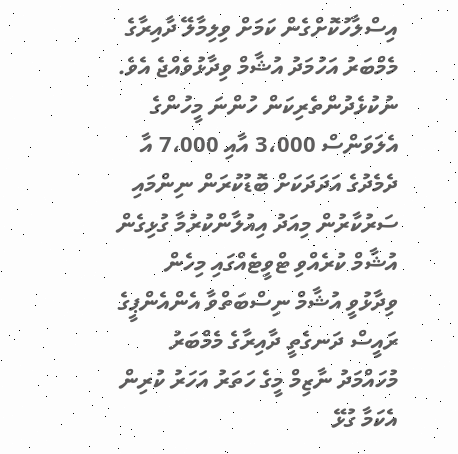އިސްލާހުކޮށްގެން ކަމަށް ވިލިމާލޭ ދާއިރާގެ މެމްބަރު އަހުމަދު އުޝާމް ވިދާޅުވެއްޖެ އެވެ.
ނުކުޅެދުންތެރިކަން ހުންނަ މީހުންގެ އެލަވަންސް 3،000 އާއި 7،000 އާ ދެމެދުގެ އަދަދަކަށް ބޮޑުކުރަން ނިންމައި ސަރުކާރުން މިއަދު އިއުލާންކުރުމާ ގުޅިގެން އުޝާމް ކުރެއްވި ޓްވީޓެއްގައި މިހެން ވިދާޅުވީ އުޝާމް ނިސްބަތްވާ އެންއެންޕީގެ ރައީސް ދަނގެތީ ދާއިރާގެ މެމްބަރު މުހައްމަދު ނާޒިމް މީގެ ހަތަރު އަހަރު ކުރިން އެކަމާ ގުޅޭ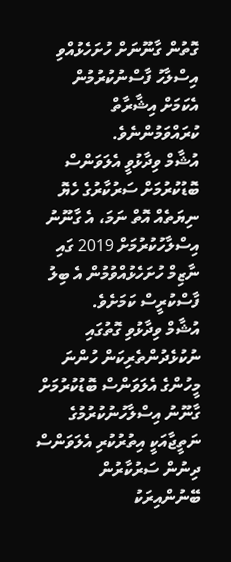ގޮތުން ގާނޫނަށް ހުށަހެޅުއްވި އިސްލާހު ފާސްނުކުރުމުން އެކަމަށް އިޝާރާތް ކުރައްވަމުންނެވެ.
އުޝާމް ވިދާޅުވީ އެލަވަންސް ބޮޑުކުރުމަށް ސަރުކާރުގެ ހެޔޮ ނިޔަތެއް އޮތް ނަމަ، އެ ގާނޫނު އިސްލާހުކުރުމަށް 2019 ގައި ނާޒިމް ހުށަހެޅުއްވުމުން އެ ބިލު ފާސްކުރީސް ކަމަށެވެ.
އުޝާމް ވިދާޅުވި ގޮތުގައި ނުކުޅެދުންތެރިކަން ހުންނަ މީހުންގެ އެލަވަންސް ބޮޑުކުރުމަށް ގާނޫނު އިސްލާހުނުކުރުމުގެ ނަތީޖާއަކީ އިތުރުކުރި އެލަވަންސް ދިނުން ސަރުކާރުން ބޭނުންއިރަކު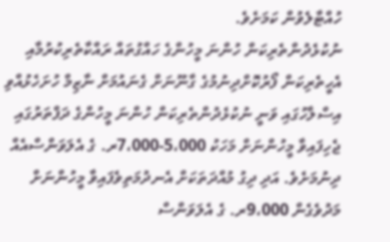ހުއްޓާލެވުން ކަމަށެވެ.
ނުކުޅެދުންތެރިކަން ހުންނަ މީހުންގެ ހައްގުތައް ރައްކާތެރިކުރުމާއި އެހީތެރިކަން ފޯރުކޮށްދިނުމުގެ ގާނޫނަށް ގެނައުމަށް ނާޒިމް ހުށަހެޅުއްވި އިސްލާހުގައި ވަނީ ނުކުޅެދުންތެރިކަން ހުންނަ މީހުންގެ ދަފްތަރުގައި ޖެހިފައިވާ މީހުންނަށް މަހަކު 5،000-7،000ރ. ގެ އެލަވަންސްއެއް ދިނުމަށެވެ. އަދި ދިގު މުއްދަތަކަށް އެނދުމަތިވެފައިވާ މީހުންނަށް މަދުވެގެން 9،000ރ. ގެ އެލަވަންސް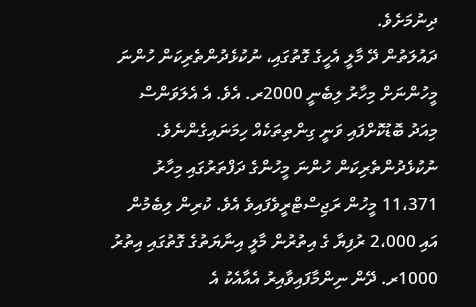ދިނުމަށެވެ.
ދައުލަތުން ދޭ މާލީ އެހީގެ ގޮތުގައި، ނުކުޅެދުންތެރިކަން ހުންނަ މީހުންނަށް މިހާރު ލިބެނީ 2000ރ. އެވެ. އެ އެލަވަންސް މިއަދު ބޮޑުކޮށްފައި ވަނީ ގިންތިތަކެއް ހިމަނައިގެންނެވެ.
ނުކުޅެދުންތެރިކަން ހުންނަ މީހުންގެ ދަފްތަރުގައި މިހާރު 11،371 މީހުން ރަޖިސްޓްރީވެފައިވެ އެވެ. ކުރިން ލިބެމުން އައި 2،000 ރުފިޔާ ގެ އިތުރުން މާލީ އިނާޔަތުގެ ގޮތުގައި އިތުރު 1000ރ. ދޭން ނިންމާފައިވާއިރު އެއާއެކު އެ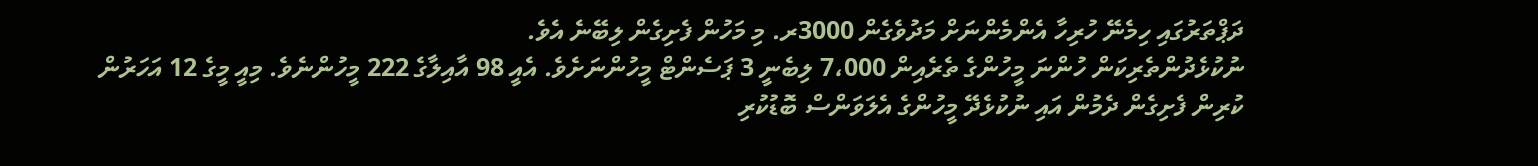ދަޕްތަރުގައި ހިމެނޭ ހުރިހާ އެންމެންނަށް މަދުވެގެން 3000ރ. މި މަހުން ފެށިގެން ލިބޭނެ އެވެ.
ނުކުޅެދުންތެރިކަން ހުންނަ މީހުންގެ ތެރެއިން 7،000 ލިބެނީ 3 ޕަސެންޓް މީހުންނަށެވެ. އެއީ 98 އާއިލާގެ 222 މީހުންނެވެ. މިއީ މީގެ 12 އަހަރުން ކުރިން ފެށިގެން ދެމުން އައި ނުކުޅެދޭ މީހުންގެ އެލަވަންސް ބޮޑުކުރި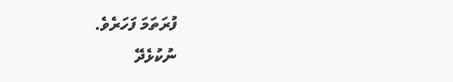ފުރަތަމަ ފަހަރެވެ.
ނުކުޅެދޭ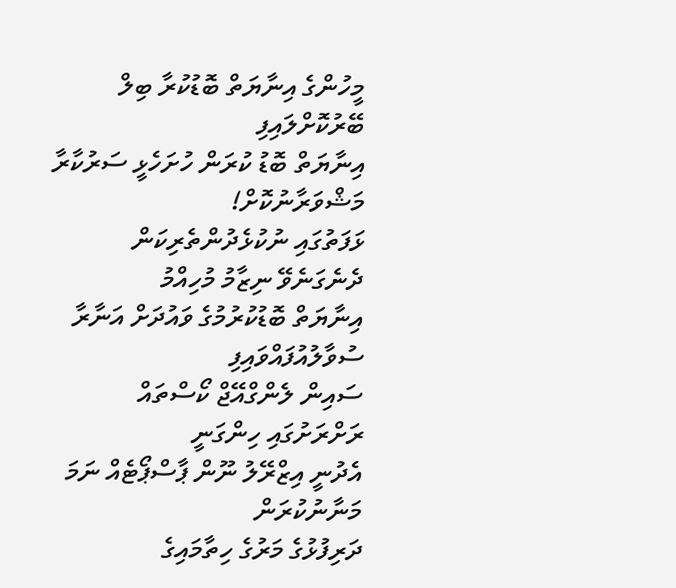މީހުންގެ އިނާޔަތް ބޮޑުކުރާ ބިލް ބޭރުކޮށްލައިފި
އިނާޔަތް ބޮޑު ކުރަން ހުށަހެޅީ ސަރުކާރާ މަޝްވަރާނުކޮށް!
ޅަފަތުގައި ނުކުޅެދުންތެރިކަން ދެނެގަނެވޭ ނިޒާމު މުހިއްމު
އިނާޔަތް ބޮޑުކުރުމުގެ ވައުދަށް އަނާރާ ސުވާލުއުފައްވައިފި
ސައިން ލެންގްއޭޖް ކޯސްތައް ރަށްރަށުގައި ހިންގަނީ
އެދުނީ އިޒްރޭލު ނޫން ޕާސްޕޯޓެއް ނަމަ މަނާނުކުރަން
ދަރިފުޅުގެ މަރުގެ ހިތާމައިގެ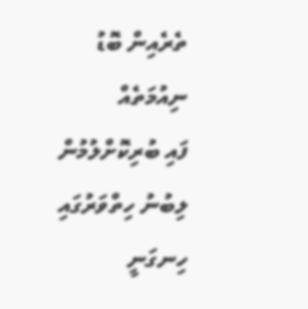ތެރެއިން ބޮޑު ނިއުމަތެއް
ފައި ބުރިކޮށްލުމުން ލިބުނު ހިތްވަރުގައި ހިނގަނީ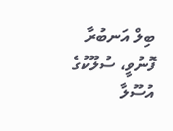ބިލް އަނބުރާ ފޮނުވީ، ސުލޫކުގެ އުސޫލާ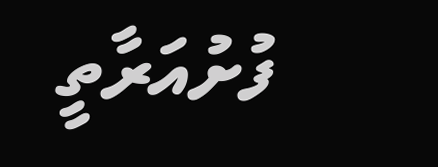ފުށުއަރާތީ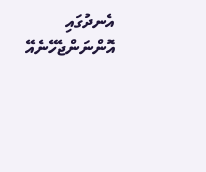އެނދުގައި އޮންނަންޖެހޭނެއޭ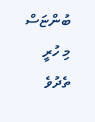ބުންޏަސް މި ހުރީ ތެދުވެ